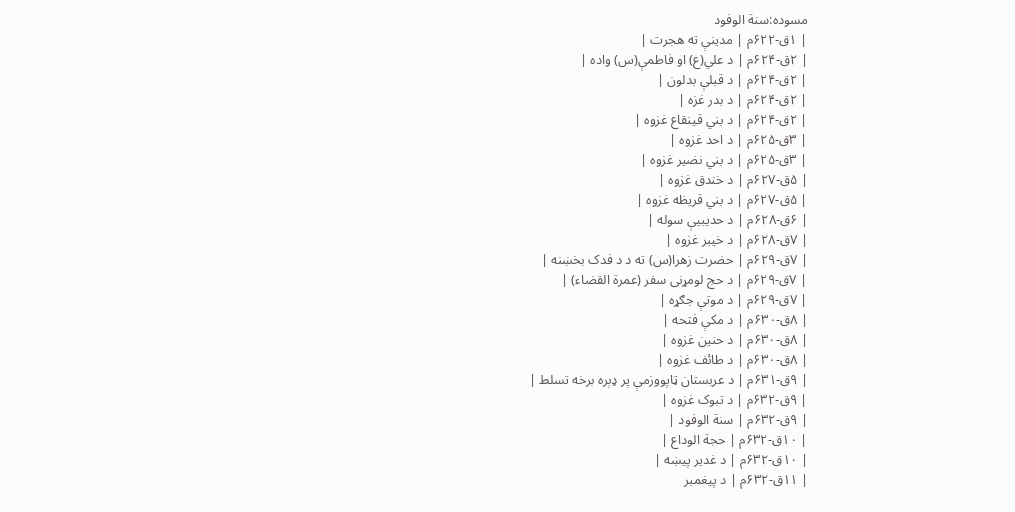مسوده:سنة الوفود
| ۱ق-۶۲۲م | مدینې ته هجرت |
| ۲ق-۶۲۴م | د علي(ع) او فاطمې(س) واده |
| ۲ق-۶۲۴م | د قبلې بدلون |
| ۲ق-۶۲۴م | د بدر غزه |
| ۲ق-۶۲۴م | د بني قینقاع غزوه |
| ۳ق-۶۲۵م | د احد غزوه |
| ۳ق-۶۲۵م | د بني نضیر غزوه |
| ۵ق-۶۲۷م | د خندق غزوه |
| ۵ق-۶۲۷م | د بني قریظه غزوه |
| ۶ق-۶۲۸م | د حدیبیې سوله |
| ۷ق-۶۲۸م | د خیبر غزوه |
| ۷ق-۶۲۹م | حضرت زهرا(س) ته د د فدک بخښنه |
| ۷ق-۶۲۹م | د حج لومړنی سفر (عمرة القضاء) |
| ۷ق-۶۲۹م | د موتې جګړه |
| ۸ق-۶۳۰م | د مکې فتحه |
| ۸ق-۶۳۰م | د حنین غزوه |
| ۸ق-۶۳۰م | د طائف غزوه |
| ۹ق-۶۳۱م | د عربستان ټاپووزمې پر ډېره برخه تسلط |
| ۹ق-۶۳۲م | د تبوک غزوه |
| ۹ق-۶۳۲م | سنة الوفود |
| ۱۰ق-۶۳۲م | حجة الوداع |
| ۱۰ق-۶۳۲م | د غدیر پیښه |
| ۱۱ق-۶۳۲م | د پیغمبر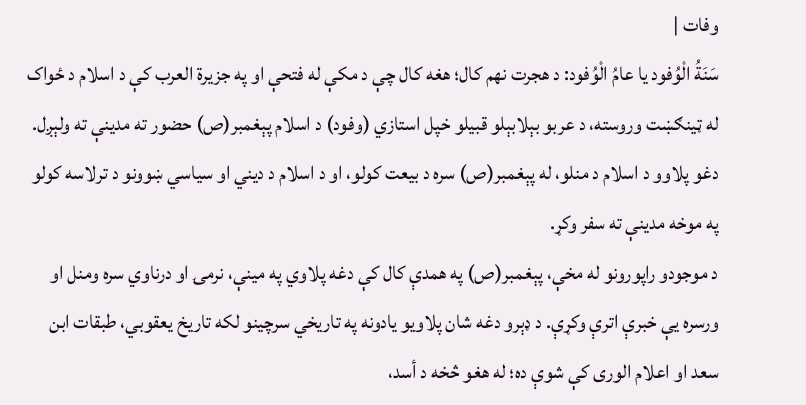وفات |
سَنَةُ الْوُفود یا عامُ الْوُفود: د هجرت نهم کال؛ هغه کال چې د مکې له فتحې او په جزیرة العرب کې د اسلام د ځواک له ټینګښت وروسته، د عربو بېلابېلو قبیلو خپل استازي (وفود) د اسلام پېغمبر(ص) حضور ته مدینې ته ولېږل. دغو پلاوو د اسلام د منلو، له پېغمبر(ص) سره د بیعت کولو، او د اسلام د دیني او سیاسي ښوونو د ترلاسه کولو په موخه مدینې ته سفر وکړ.
د موجودو راپورونو له مخې، پېغمبر(ص) په همدې کال کې دغه پلاوي په مینې، نرمۍ او درناوي سره ومنل او ورسره یې خبرې اترې وکړې. د ډېرو دغه شان پلاویو یادونه په تاریخي سرچینو لکه تاریخ یعقوبي، طبقات ابن سعد او اعلام الوری کې شوې ده؛ له هغو څخه د أسد،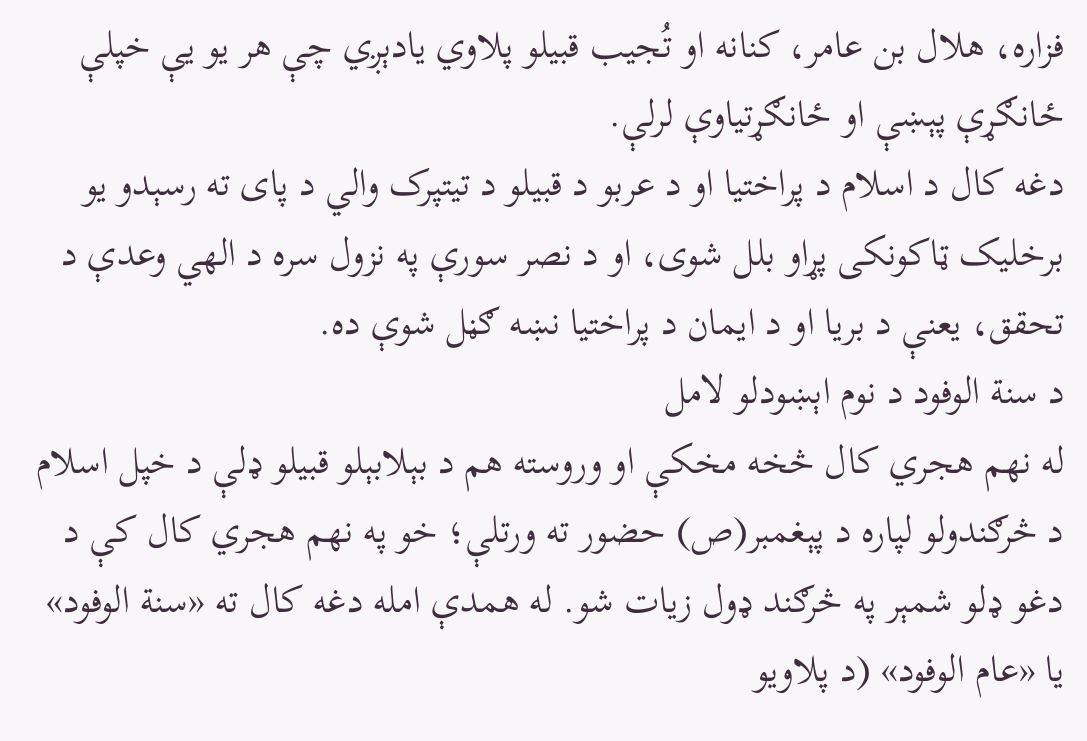فزاره، هلال بن عامر، کنانه او تُجیب قبیلو پلاوي یادېږي چې هر یو یې خپلې ځانګړې پېښې او ځانګړتیاوې لرلې.
دغه کال د اسلام د پراختیا او د عربو د قبیلو د تیتپرک والي د پای ته رسېدو یو برخلیک ټاکونکی پړاو بلل شوی، او د نصر سورې په نزول سره د الهي وعدې د تحقق، یعنې د بریا او د ایمان د پراختیا نښه ګڼل شوې ده.
د سنة الوفود د نوم اېښودلو لامل
له نهم هجري کال څخه مخکې او وروسته هم د بېلابېلو قبیلو ډلې د خپل اسلام د څرګندولو لپاره د پېغمبر(ص) حضور ته ورتلې؛ خو په نهم هجري کال کې د دغو ډلو شمېر په څرګند ډول زیات شو. له همدې امله دغه کال ته «سنة الوفود» یا «عام الوفود» (د پلاویو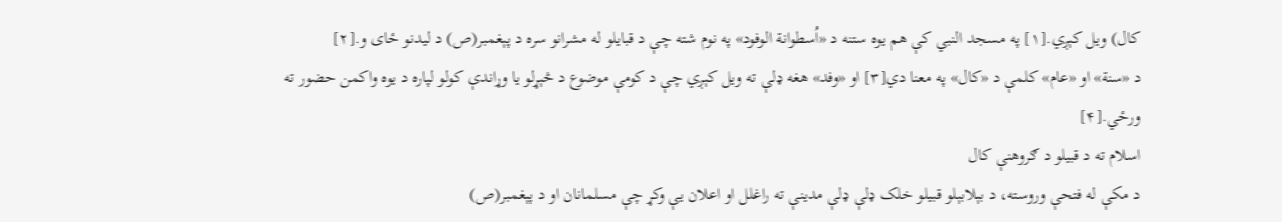کال) ویل کېږي.[۱] په مسجد النبي کې هم یوه ستنه د «اُسطوانة الوفود» په نوم شته چې د قبایلو له مشرانو سره د پېغمبر(ص) د لیدنو ځای و.[۲]
د «سنة» او «عام» کلمې د «کال» په معنا دي[۳] او «وفد» هغه ډلې ته ویل کېږي چې د کومې موضوع د څېړلو یا وړاندې کولو لپاره د یوه واکمن حضور ته ورځي.[۴]
اسلام ته د قبیلو د ګروهنې کال
د مکې له فتحې وروسته، د بېلابېلو قبیلو خلک ډلې ډلې مدینې ته راغلل او اعلان یې وکړ چې مسلمانان او د پېغمبر(ص)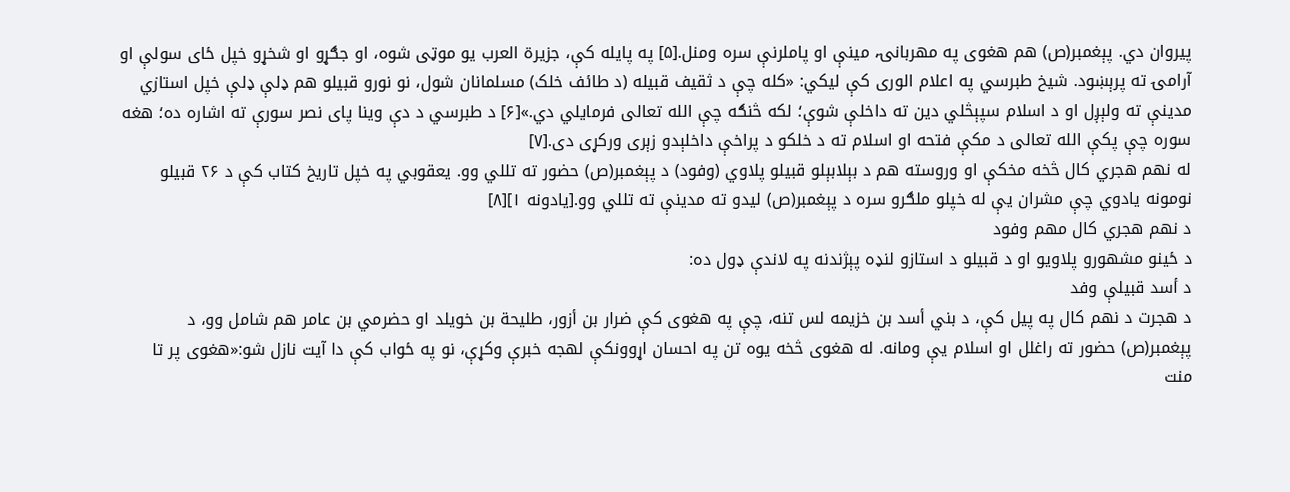پیروان دي. پېغمبر(ص) هم هغوی په مهربانۍ، مینې او پاملرنې سره ومنل.[۵] په پایله کې، جزیرة العرب یو موټی شوه، او جګړو او شخړو خپل ځای سولې او آرامۍ ته پرېښود. شیخ طبرسي په اعلام الوری کې لیکي: «کله چې د ثقیف قبیله (د طائف خلک) مسلمانان شول، نو نورو قبیلو هم ډلې ډلې خپل استازي مدینې ته ولېږل او د اسلام سپېڅلي دین ته داخلې شوې؛ لکه څنګه چې الله تعالی فرمایلي دي.»[۶] د طبرسي د دې وینا پای نصر سورې ته اشاره ده؛ هغه سوره چې پکې الله تعالی د مکې فتحه او اسلام ته د خلکو د پراخې داخلېدو زېری ورکړی دی.[۷]
له نهم هجري کال څخه مخکې او وروسته هم د بېلابېلو قبیلو پلاوي (وفود) د پېغمبر(ص) حضور ته تللي وو. یعقوبي په خپل تاریخ کتاب کې د ۲۶ قبیلو نومونه یادوي چې مشران یې له خپلو ملګرو سره د پېغمبر(ص) لیدو ته مدینې ته تللي وو.[یادونه ۱][۸]
د نهم هجري کال مهم وفود
د ځینو مشهورو پلاویو او د قبیلو د استازو لنډه پېژندنه په لاندې ډول ده:
د أسد قبیلې وفد
د هجرت د نهم کال په پیل کې، د بني أسد بن خزیمه لس تنه، چې په هغوی کې ضرار بن أزور، طلیحة بن خویلد او حضرمي بن عامر هم شامل وو، د پېغمبر(ص) حضور ته راغلل او اسلام یې ومانه. له هغوی څخه یوه تن په احسان اړوونکې لهجه خبرې وکړې، نو په ځواب کې دا آیت نازل شو:«هغوی پر تا منت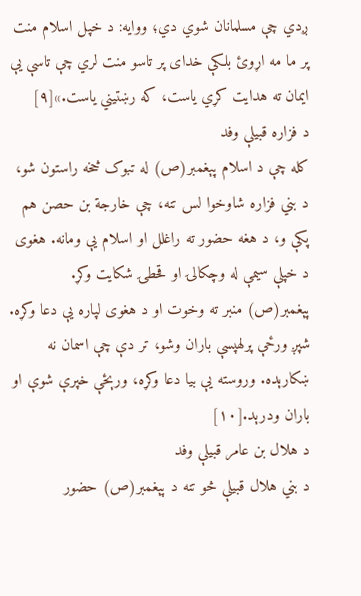ږدي چې مسلمانان شوي دي؛ ووایه: د خپل اسلام منت پر ما مه اړوئ بلکې خدای پر تاسو منت لري چې تاسې یې ایمان ته هدایت کړي یاست، که رښتیني یاست.»[۹]
د فزاره قبیلې وفد
کله چې د اسلام پېغمبر(ص) له تبوک څخه راستون شو، د بني فزاره شاوخوا لس تنه، چې خارجة بن حصن هم پکې و، د هغه حضور ته راغلل او اسلام یې ومانه. هغوی د خپلې سیمې له وچکالۍ او قحطۍ شکایت وکړ. پېغمبر(ص) منبر ته وخوت او د هغوی لپاره یې دعا وکړه. شپږ ورځې پرلهپسې باران وشو، تر دې چې اسمان نه ښکارېده. وروسته یې بیا دعا وکړه، ورېځې خپرې شوې او باران ودرېد.[۱۰]
د هلال بن عامر قبیلې وفد
د بني هلال قبیلې څو تنه د پېغمبر(ص) حضور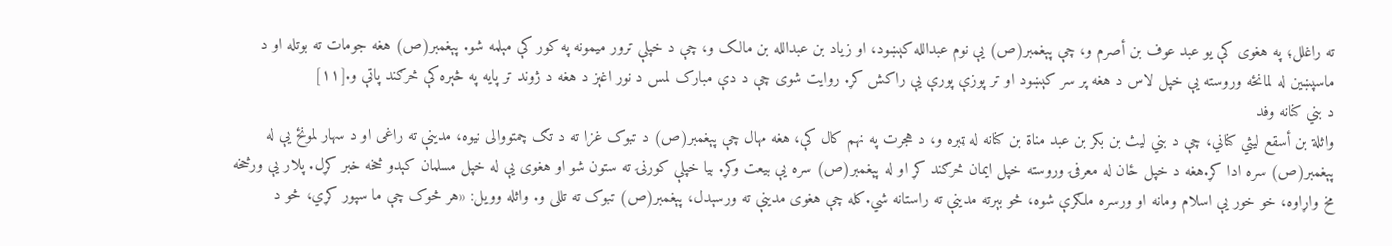ته راغلل؛ په هغوی کې یو عبد عوف بن أصرم و، چې پېغمبر(ص) یې نوم عبدالله کېښود، او زیاد بن عبدالله بن مالک و، چې د خپلې ترور میمونه په کور کې مېلمه شو. پېغمبر(ص) هغه جومات ته بوتله او د ماسپښین له لمانځه وروسته یې خپل لاس د هغه پر سر کېښود او تر پوزې پورې یې راکش کړ. روایت شوی چې د دې مبارک لمس د نور اغېز د هغه د ژوند تر پایه په څېره کې څرګند پاتې و.[۱۱]
د بني کنانه وفد
واثلة بن أسقع لیثي کناني، چې د بني لیث بن بکر بن عبد مناة بن کنانه له ټبره و، د هجرت په نهم کال کې، هغه مهال چې پېغمبر(ص) د تبوک غزا ته د تګ چمتووالی نیوه، مدینې ته راغی او د سهار لمونځ یې له پېغمبر(ص) سره ادا کړ.هغه د خپل ځان له معرفۍ وروسته خپل ایمان څرګند کړ او له پېغمبر(ص) سره یې بیعت وکړ. بیا خپلې کورنۍ ته ستون شو او هغوی یې له خپل مسلمان کېدو څخه خبر کړل. پلار یې ورڅخه مخ واړاوه، خو خور یې اسلام ومانه او ورسره ملګرې شوه، څو بېرته مدینې ته راستانه شي.کله چې هغوی مدینې ته ورسېدل، پېغمبر(ص) تبوک ته تللی و. واثله وویل: «هر څوک چې ما سپور کړي، څو د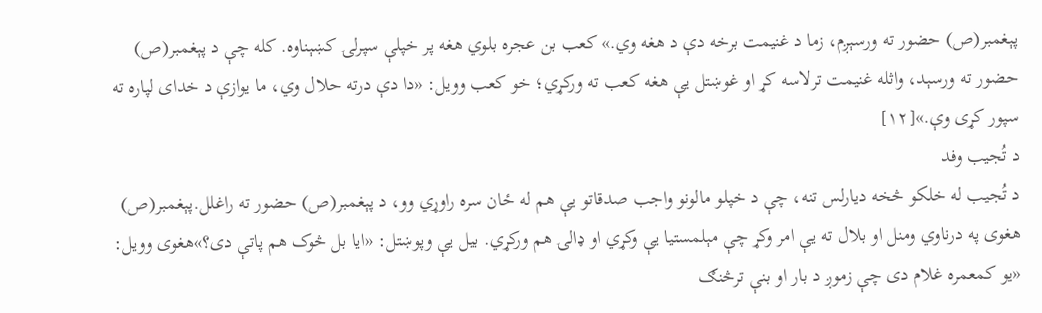پېغمبر(ص) حضور ته ورسېږم، زما د غنیمت برخه دې د هغه وي.» کعب بن عجره بلوي هغه پر خپلې سپرلۍ کښېناوه. کله چې د پېغمبر(ص) حضور ته ورسېد، واثله غنیمت ترلاسه کړ او غوښتل یې هغه کعب ته ورکړي؛ خو کعب وویل: «دا دې درته حلال وي، ما یوازې د خدای لپاره ته سپور کړی وې.»[۱۲]
د تُجیب وفد
د تُجیب له خلکو څخه دیارلس تنه، چې د خپلو مالونو واجب صدقاتو یې هم له ځان سره راوړي وو، د پېغمبر(ص) حضور ته راغلل.پېغمبر(ص) هغوی په درناوي ومنل او بلال ته یې امر وکړ چې مېلمستیا یې وکړي او ډالۍ هم ورکړي. بیل یې وپوښتل: «ایا بل څوک هم پاتې دی؟»هغوی وویل: «یو کمعمره غلام دی چې زموږ د بار او بنې ترڅنګ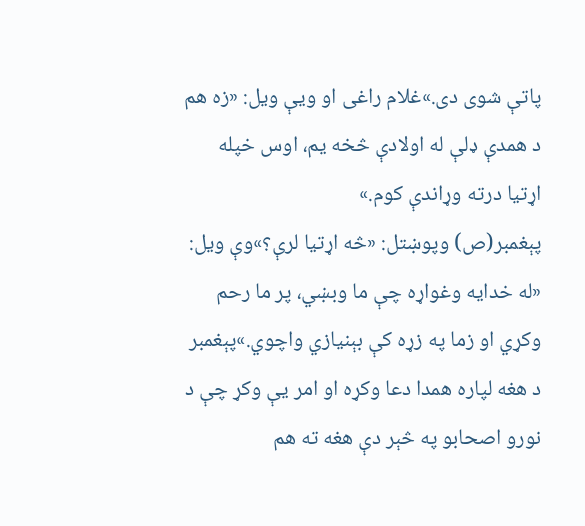پاتې شوی دی.»غلام راغی او ویې ویل: «زه هم د همدې ډلې له اولادې څخه یم، اوس خپله اړتیا درته وړاندې کوم.»
پېغمبر(ص) وپوښتل: «څه اړتیا لرې؟»وې ویل: «له خدایه وغواړه چې ما وبښي، پر ما رحم وکړي او زما په زړه کې بېنیازي واچوي.»پېغمبر د هغه لپاره همدا دعا وکړه او امر یې وکړ چې د نورو اصحابو په څېر دې هغه ته هم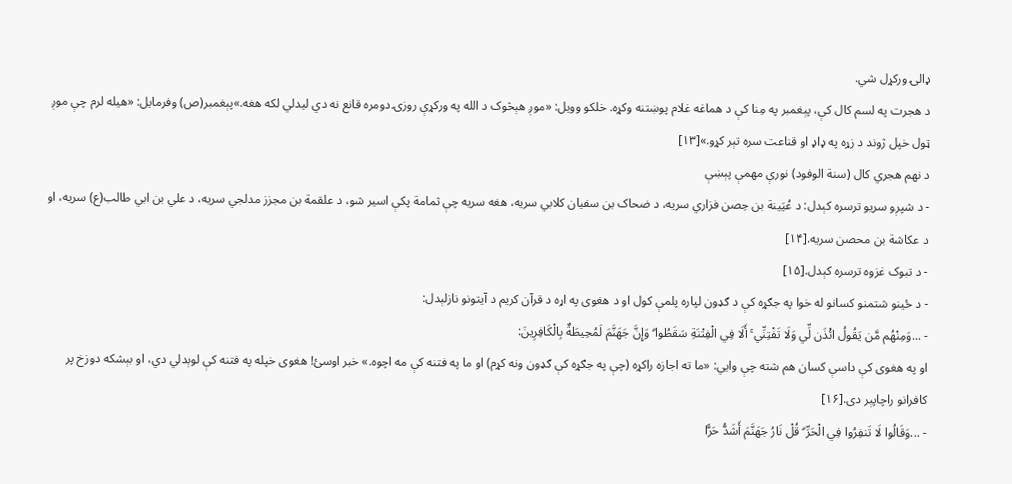ډالۍ ورکړل شي.
د هجرت په لسم کال کې، پېغمبر په مِنا کې د هماغه غلام پوښتنه وکړه. خلکو وویل: «موږ هېڅوک د الله په ورکړې روزۍ دومره قانع نه دي لیدلي لکه هغه.»پېغمبر(ص) وفرمایل: «هیله لرم چې موږ ټول خپل ژوند د زړه په ډاډ او قناعت سره تېر کړو.»[۱۳]
د نهم هجري کال (سنة الوفود) نورې مهمې پېښې
- د شپږو سریو ترسره کېدل: د عُیَینة بن حِصن فزاري سریه، د ضحاک بن سفیان کلابي سریه، هغه سریه چې ثمامة پکې اسیر شو، د علقمة بن مجزز مدلجي سریه، د علي بن ابي طالب(ع) سریه، او د عکاشة بن محصن سریه.[۱۴]
- د تبوک غزوه ترسره کېدل.[۱۵]
- د ځینو شتمنو کسانو له خوا په جګړه کې د ګډون لپاره پلمې کول او د هغوی په اړه د قرآن کریم د آیتونو نازلېدل:
- ...وَمِنْهُم مَّن يَقُولُ ائْذَن لِّي وَلَا تَفْتِنِّي ۚ أَلَا فِي الْفِتْنَةِ سَقَطُوا ۗ وَإِنَّ جَهَنَّمَ لَمُحِيطَةٌ بِالْكَافِرِينَ:
او په هغوی کې داسې کسان هم شته چې وایي: «ما ته اجازه راکړه (چې په جګړه کې ګډون ونه کړم) او ما په فتنه کې مه اچوه.» خبر اوسئ! هغوی خپله په فتنه کې لوېدلي دي، او بېشکه دوزخ پر کافرانو راچاپېر دی.[۱۶]
- ...وَقَالُوا لَا تَنفِرُوا فِي الْحَرِّ ۗ قُلْ نَارُ جَهَنَّمَ أَشَدُّ حَرًّا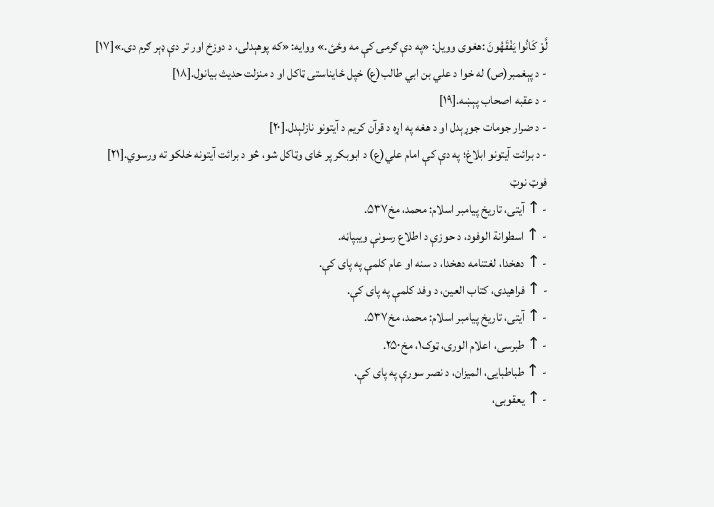لَّوْ كَانُوا يَفْقَهُونَ :هغوی وویل: «په دې ګرمۍ کې مه وځئ.» ووایه: «که پوهېدلی، د دوزخ اور تر دې ډېر ګرم دی.»[۱۷]
- د پېغمبر(ص) له خوا د علي بن ابي طالب(ع) خپل ځایناستی ټاکل او د منزلت حدیث بیانول.[۱۸]
- د عقبه اصحاب پېښه.[۱۹]
- د ضرار جومات جوړېدل او د هغه په اړه د قرآن کریم د آیتونو نازلېدل.[۲۰]
- د برائت آیتونو ابلاغ؛ په دې کې امام علي(ع) د ابوبکر پر ځای وټاکل شو، څو د برائت آیتونه خلکو ته ورسوي.[۲۱]
فوټ نوټ
- ↑ آیتی، تاریخ پیامبر اسلام: محمد، مخ۵۳۷.
- ↑ اسطوانة الوفود، د حوزې د اطلاع رسونې ویبپاڼه.
- ↑ دهخدا، لغتنامه دهخدا، د سنه او عام کلمې په پای کې.
- ↑ فراهیدی، کتاب العین، د وفد کلمې په پای کې.
- ↑ آیتی، تاریخ پیامبر اسلام: محمد، مخ۵۳۷.
- ↑ طبرسی، اعلام الوری، ټوک۱، مخ۲۵۰.
- ↑ طباطبایی، المیزان، د نصر سورې په پای کې.
- ↑ یعقوبی،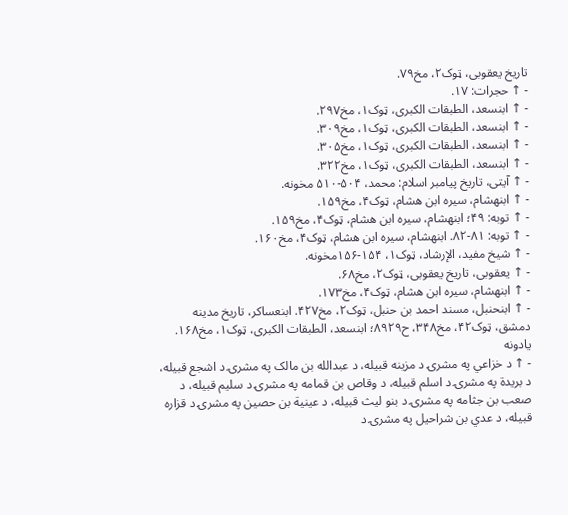تاریخ یعقوبی، ټوک۲، مخ۷۹.
- ↑ حجرات: ۱۷.
- ↑ ابنسعد، الطبقات الکبری، ټوک۱، مخ۲۹۷.
- ↑ ابنسعد، الطبقات الکبری، ټوک۱، مخ۳۰۹.
- ↑ ابنسعد، الطبقات الکبری، ټوک۱، مخ۳۰۵.
- ↑ ابنسعد، الطبقات الکبری، ټوک۱، مخ۳۲۲.
- ↑ آیتی، تاریخ پیامبر اسلام: محمد، ۵۰۴-۵۱۰ مخونه.
- ↑ ابنهشام، سیره ابن هشام، ټوک۴، مخ۱۵۹.
- ↑ توبه: ۴۹؛ ابنهشام، سیره ابن هشام، ټوک۴، مخ۱۵۹.
- ↑ توبه: ۸۱-۸۲. ابنهشام، سیره ابن هشام، ټوک۴، مخ۱۶۰.
- ↑ شیخ مفید، الإرشاد، ټوک۱، ۱۵۴-۱۵۶مخونه.
- ↑ یعقوبی، تاریخ یعقوبی، ټوک۲، مخ۶۸.
- ↑ ابنهشام، سیره ابن هشام، ټوک۴، مخ۱۷۳.
- ↑ ابنحنبل، مسند احمد بن حنبل، ټوک۲، مخ۴۲۷. ابنعساکر، تاریخ مدینه دمشق، ټوک۴۲، مخ۳۴۸، ح۸۹۲۹؛ ابنسعد، الطبقات الکبری، ټوک۱، مخ۱۶۸.
یادونه
- ↑ د خزاعي په مشرۍ د مزینه قبیله، د عبدالله بن مالک په مشرۍ د اشجع قبیله، د بریدة په مشرۍ د اسلم قبیله، د وقاص بن قمامه په مشرۍ د سلیم قبیله، د صعب بن جثامه په مشرۍ د بنو لیث قبیله، د عینیة بن حصین په مشرۍ د قزاره قبیله، د عدي بن شراحیل په مشرۍ د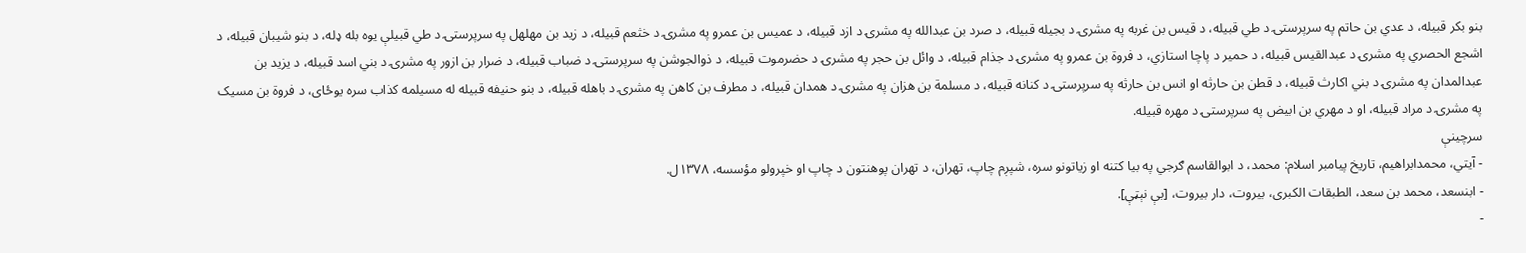بنو بکر قبیله، د عدي بن حاتم په سرپرستۍ د طي قبیله، د قیس بن غربه په مشرۍ د بجیله قبیله، د صرد بن عبدالله په مشرۍ د ازد قبیله، د عمیس بن عمرو په مشرۍ د خثعم قبیله، د زید بن مهلهل په سرپرستۍ د طي قبیلې یوه بله ډله، د بنو شیبان قبیله، د اشجع الحصري په مشرۍ د عبدالقیس قبیله، د حمیر د پاچا استازي، د فروة بن عمرو په مشرۍ د جذام قبیله، د وائل بن حجر په مشرۍ د حضرموت قبیله، د ذوالجوشن په سرپرستۍ د ضباب قبیله، د ضرار بن ازور په مشرۍ د بني اسد قبیله، د یزید بن عبدالمدان په مشرۍ د بني اکارث قبیله، د قطن بن حارثه او انس بن حارثه په سرپرستۍ د کنانه قبیله، د مسلمة بن هزان په مشرۍ د همدان قبیله، د مطرف بن کاهن په مشرۍ د باهله قبیله، د بنو حنیفه قبیله له مسیلمه کذاب سره یوځای، د فروة بن مسیک په مشرۍ د مراد قبیله، او د مهري بن ابیض په سرپرستۍ د مهره قبیله.
سرچينې
- آيتي، محمدابراهیم، تاریخ پیامبر اسلام: محمد، د ابوالقاسم ګرجي په بیا کتنه او زیاتونو سره، شپږم چاپ، تهران، د تهران پوهنتون د چاپ او خپرولو مؤسسه، ۱۳۷۸ل.
- ابنسعد، محمد بن سعد، الطبقات الکبری، بیروت، دار بیروت، [بې نېټې].
-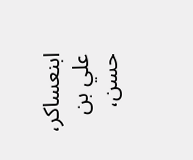ابنعساکر، علي بن حسن،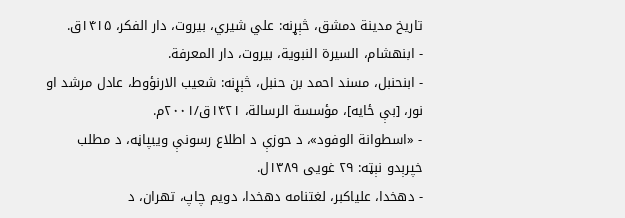تاریخ مدینة دمشق، څېړنه: علي شیري، بیروت، دار الفکر، ۱۴۱۵ق.
- ابنهشام، السیرة النبویة، بیروت، دار المعرفة.
- ابنحنبل، مسند احمد بن حنبل، څېړنه: شعیب الارنؤوط، عادل مرشد او نور، [بې ځایه]، مؤسسة الرسالة، ۱۴۲۱ق/۲۰۰۱م.
- «اسطوانة الوفود»، د حوزې د اطلاع رسونې ویبپاڼه، د مطلب خپرېدو نېټه: ۲۹ غویی ۱۳۸۹ل.
- دهخدا، علياکبر، لغتنامه دهخدا، دویم چاپ، تهران، د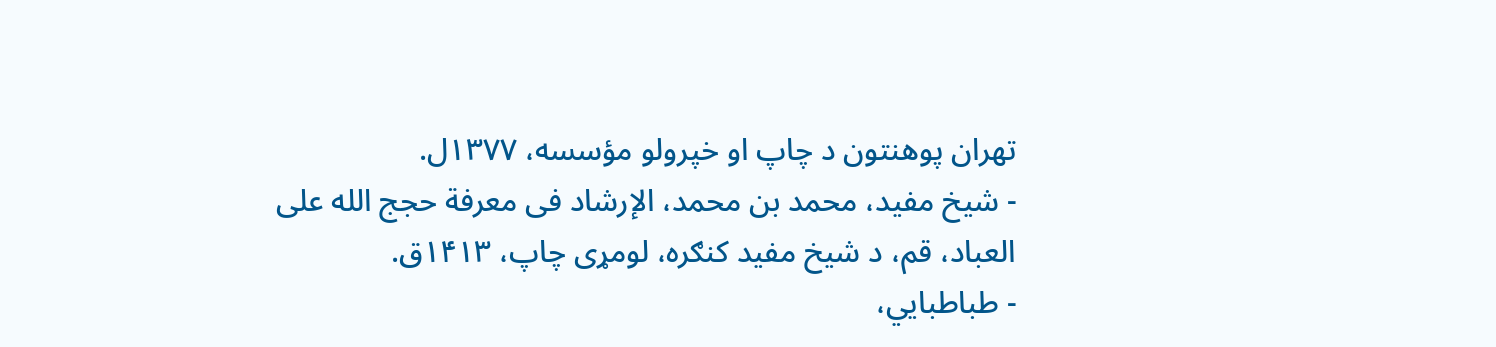تهران پوهنتون د چاپ او خپرولو مؤسسه، ۱۳۷۷ل.
- شیخ مفید، محمد بن محمد، الإرشاد فی معرفة حجج الله علی العباد، قم، د شیخ مفید کنګره، لومړی چاپ، ۱۴۱۳ق.
- طباطبایي،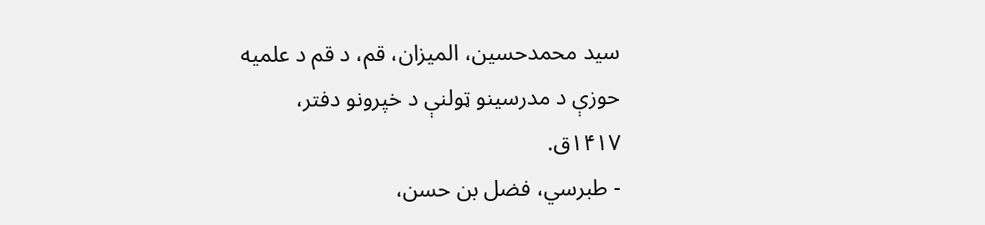سید محمدحسین، المیزان، قم، د قم د علمیه حوزې د مدرسینو ټولنې د خپرونو دفتر، ۱۴۱۷ق.
- طبرسي، فضل بن حسن،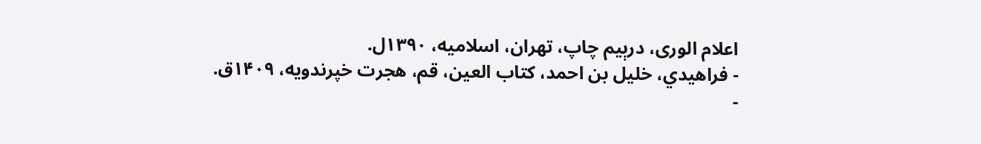اعلام الوری، درېیم چاپ، تهران، اسلامیه، ۱۳۹۰ل.
- فراهیدي، خلیل بن احمد، کتاب العین، قم، هجرت خپرندویه، ۱۴۰۹ق.
-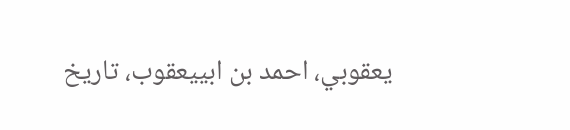یعقوبي، احمد بن ابيیعقوب، تاریخ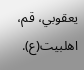یعقوبي، قم، اهلبیت(ع).